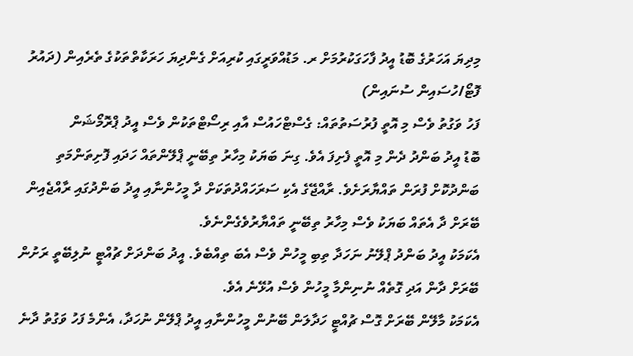މިދިޔަ އަހަރުގެ ބޮޑު އީދު ފާހަގަކުރުމަށް ރ. މަޑުއްވަރީގައި ކުރިއަށް ގެންދިޔަ ހަރަކާތްތަކުގެ ތެރެއިން (ދައުރު ފޮޓޯ/ހުސައިން ސުނައިން)
ފަހު ވަގުތު ވެސް މި އޮތީ ފުރުސަތުތައް: ގެސްޓްހައުސް އާއި ރިސޯޓްތަކުން ވެސް އީދު ޕްރޮމޯޝަން
ބޮޑު އީދު ބަންދު ދެން މި އޮތީ ފެށިފަ އެވެ. ގިނަ ބަޔަކު މިހާރު ތިބޭނީ ޕްލޭންތައް ހަދައި ފޮށިތަންމަތި ބަންދުކޮށް ފުރަން ތައްޔާރަށެވެ. ރާއްޖޭގެ އެކި ސަރަހައްދުތަކަށް ދާ މީހުންނާއި އީދު ބަންދުގައި ރާއްޖެއިން ބޭރަށް ދާ އެތައް ބަޔަކު ވެސް މިހާރު ތިބޭނީ ތައްޔާރުވެގެންނެވެ.
އެކަމަކު އީދު ބަންދު ޕްލޭނު ނަހަދާ ތިބި މީހުން ވެސް އެބަ ތިއްބެވެ. އީދު ބަންދަށް ޗުއްޓީ ނުލިބޭތީ ރަށުން ބޭރަށް ދާން އަދި ގޮތެއް ނުނިންމާ މީހުން ވެސް އުޅޭނެ އެވެ.
އެކަމަކު މާލޭން ބޭރަށް ގޮސް ޗުއްޓީ ހަދާލަން ބޭނުން މީހުންނާއި އީދު ޕްލޭން ނުހަދާ، އެންމެ ފަހު ވަގުތު ދާނެ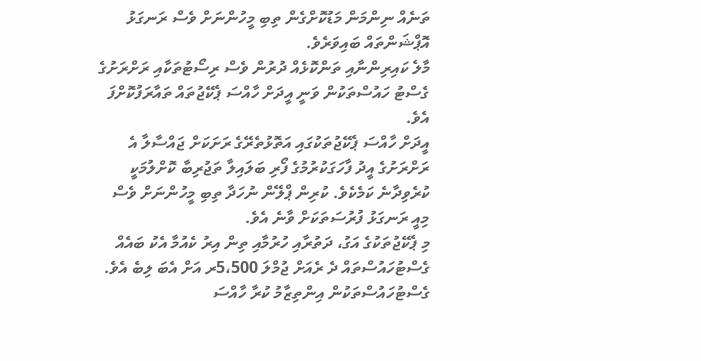ތަނެއް ނިންމަން މަޑުކޮށްގެން ތިބި މީހުންނަށް ވެސް ރަނގަޅު އޮޕްޝަންތައް ބައިވަރެވެ.
މާލެ ކައިރިންނާއި ތަންކޮޅެއް ދުރުން ވެސް ރިސޯޓުތަކާއި ރަށްރަށުގެ ގެސްޓު ހައުސްތަކުން ވަނީ އީދަށް ހާއްސަ ޕެކޭޖުތައް ތައާރަފުކޮށްފަ އެވެ.
އީދަށް ހާއްސަ ޕެކޭޖުތަކުގައި އަތޮޅުތެރޭގެ ރަށަކަށް ޖައްސާލާ އެ ރަށްރަށުގެ އީދު ފާހަގަކުރުމުގެ ފޯރި ބަލައިލާ ތަޖުރިބާ ކޮށްލުމަކީ ކުރެވިދާނެ ކަމެކެވެ. ކުރިން ޕްލޭން ނުހަދާ ތިބި މީހުންނަށް ވެސް މިއީ ރަނގަޅު ފުރުސަތަކަށް ވާނެ އެވެ.
މި ޕެކޭޖުތަކުގެ އަގު، ދަތުރާއި ހުރުމާއި ތިން އިރު ކެއުމާ އެކު ބައެއް ގެސްޓުހައުސްތައް ދެ ރެއަށް ޖުމްލަ 5،500ރ އަށް އެބަ ލިބެ އެވެ.
ގެސްޓުހައުސްތަކުން އިންތިޒާމު ކުރާ ހާއްސަ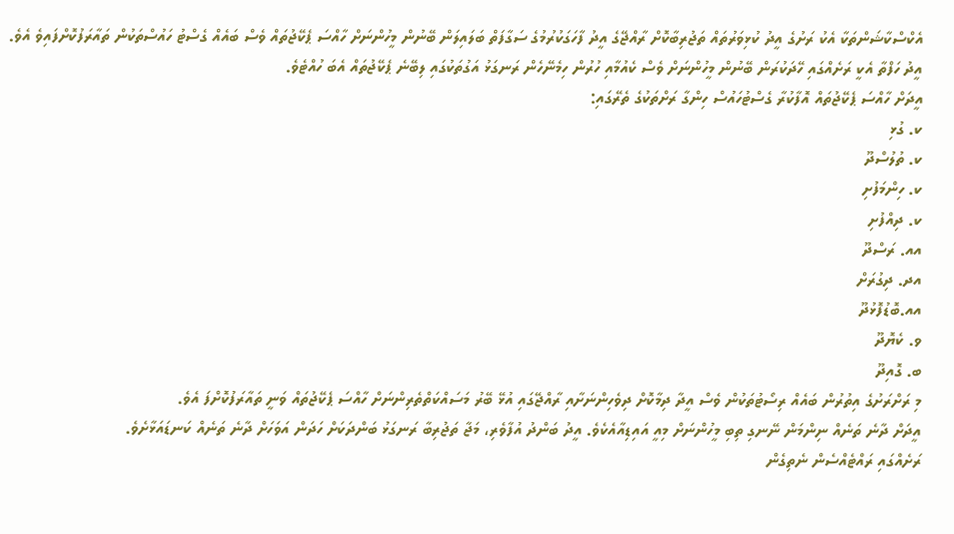އެކްސްކާޝަންތަކާ އެކު ރަށުގެ އީދު ކުޅިވަރުތައް ތަޖުރިބާކޮށް ރާއްޖޭގެ އީދު ފާހަގަކުރުމުގެ ސަގާފަތް ބަލައިލަން ބޭނުން މީހުންނަށް ހާއްސަ ޕެކޭޖުތައް ވެސް ބައެއް ގެސްޓު ހައުސްތަކުން ތައާރަފުކޮށްފައިވެ އެވެ.
އީދު ހަފްތާ އެކީ ރަށެއްގައި ހޭދަކުރަން ބޭނުން މީހުންނަށް ވެސް ކެއުމާއި ހުރުން ހިމެނޭހެން ރަނގަޅު އަގުތަކުގައި ލިބޭނެ ޕެކޭޖުތައް އެބަ ހުއްޓެވެ.
އީދަށް ހާއްސަ ޕެކޭޖުތައް އޮފާކުރާ ގެސްޓުހައުސް ހިންގާ ރަށްތަކުގެ ތެރޭގައި:
ކ. ގުޅި
ކ. ތުލުސްދޫ
ކ. ހިންމަފުށި
ކ. ދިއްފުށި
އއ. ރަސްދޫ
އދ. ދިގުރަށް
އއ.ބޮޑުފޮޅުދޫ
ވ. ކެޔޮދޫ
ބ. ގޮއިދޫ
މި ރަށްރަށުގެ އިތުރުން ބައެއް ރިސޯޓުތަކުން ވެސް އީދާ ދިމާކޮށް ދިވެހިންނަށާއި ރާއްޖޭގައި އުޅޭ ބޭރު މަސައްކަތްތެރިންނަށް ހާއްސަ ޕެކޭޖުތައް ވަނީ ތައާރަފުކޮށްފަ އެވެ.
އީދަށް ދާނެ ތަނެއް ނިންމަން ނޭނގި ތިބި މީހުންނަށް މިއީ އައިޑިއާއެކެވެ. އީދު ބަންދު އުފާވެރި، މަޖާ ތަޖުރިބާ ރަނގަޅު ބަންދަކަށް ހަދަން އަވަހަށް ދާނެ ތަނެއް ކަނޑައަޅާށެވެ.
ރަށެއްގައި ރައްޓެއްސެން ނެތިގެން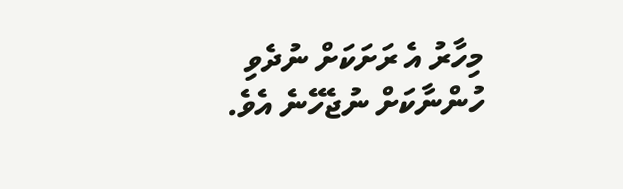މިހާރު އެ ރަށަކަށް ނުދެވި ހުންނާކަށް ނުޖެހޭނެ އެވެ.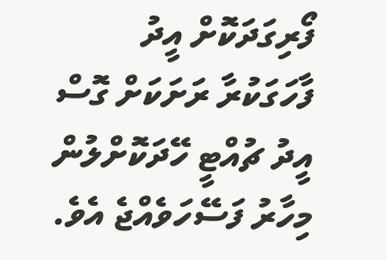ފޯރިގަދަކޮށް އީދު ފާހަގަކުރާ ރަށަކަށް ގޮސް އީދު ޗުއްޓީ ހޭދަކޮށްލުން މިހާރު ފަސޭހަވެއްޖެ އެވެ.